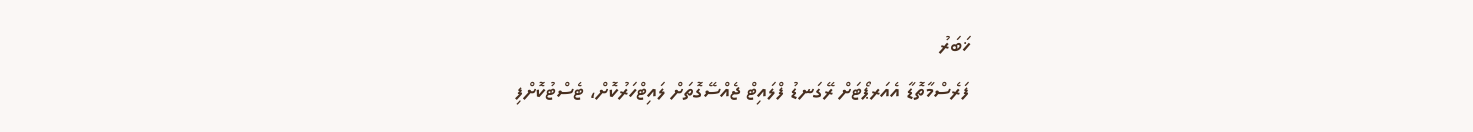ޚަބަރު
ފަރެސްމާތޮޑާ އެއަރޕޯޓަށް ރޭގަނޑު ފްލައިޓް ޖެއްސޭގޮތަށް ލައިޓްހަރުކޮށް، ޓެސްޓުކޮށްފި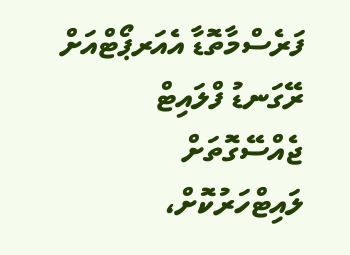ފަރެސްމާތޮޑާ އެއަރޕޯޓްއަށް ރޭގަނޑު ފްލައިޓް ޖެއްސޭގޮތަށް ލައިޓްހަރުކޮށް،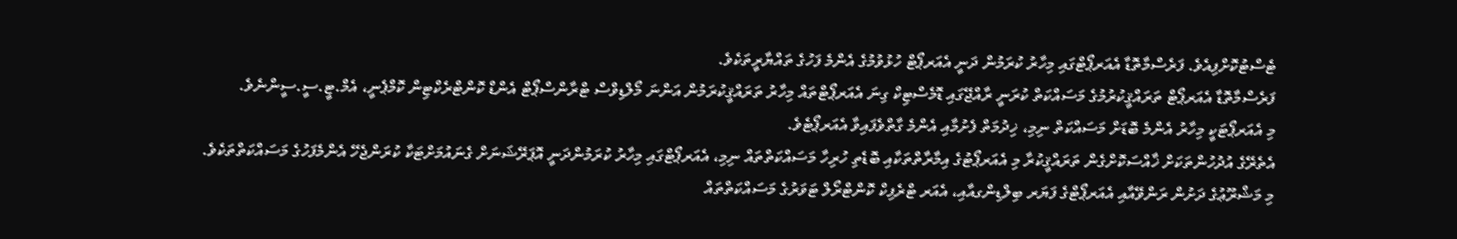ޓެސްޓުކޮށްފިއެވެ. ފަރެސްމާތޮޑާ އެއަރޕޯޓްގައި މިހާރު ކުރަމުން ދަނީ އެއަރޕޯޓް ހުޅުވުމުގެ އެންމެ ފަހުގެ ތައްޔާރީތަކެވެ.
ފަރެސްމާތޮޑާ އެއަރޕޯޓް ތަރައްޤީކުރުމުގެ މަސައްކަތް ކުރަނީ ރާއްޖޭގައި ޑޮމެސްޓިކް ގިނަ އެއަރޕޯޓްތައް މިހާރު ތަރައްޤީކުރަމުން އަންނަ މޯލްޑިވްސް ޓްރާންސްޕޯޓް އެންޑް ކޮންޓްރެކްޓިން ކޮމްޕެނީ، އެމް.ޓީ.ސީ.ސީންނެވެ.
މި އެއަރޕޯޓަކީ މިހާރު އެންމެ ބޮޑަށް މަސައްކަތް ނިމި، ޚިދުމަތް ފެށުމާއި އެންމެ ގާތްވެފައިވާ އެއަރޕޯޓެވެ.
އެތެރޭގެ އުދުހުންތަކަށް ޚާއްސަކޮށްގެން ތަރައްޤީކުރާ މި އެއަރޕޯޓުގެ އިމާރާތްތަކާއި ބޮޑެތި ހުރިހާ މަސައްކަތްތައް ނިމި، އެއަރޕޯޓްގައި މިހާރު ކުރަމުންދަނީ އޮޕަރޭޝަނަށް ގެނައުމަށްޓަކާ ކުރަންޖެހޭ އެންމެފަހުގެ މަސައްކަތްތަކެވެ.
މި މަޝްރޫޢުގެ ދަށުން ރަންވޭއާއި އެއަރޕޯޓްގެ ފަޔަރ ބިލްޑިންގއާއި، އެއަރ ޓްރެފިކް ކޮންޓްރޯލް ޓަވަރުގެ މަސައްކަތްތައް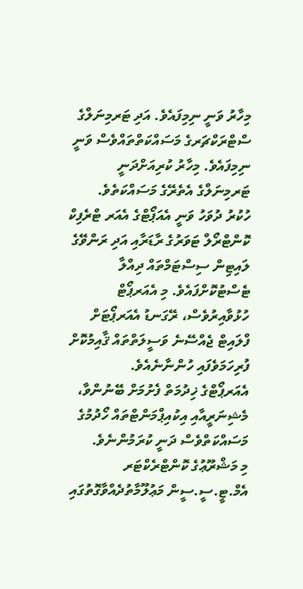މިހާރު ވަނީ ނިމިފައެވެ. އަދި ޓަރމިނަލްގެ ސްޓްރަކްޗަރގެ މަސައްކަތްތައްވެސް ވަނީ ނިމިފައެވެ. މިހާރު ކުރިއަށްދަނީ ޓަރމިނަލްގެ އެތެރޭގެ މަސައްކަތެވެ.
ހުކުރު ދުވަހު ވަނީ އެއަޕޯޓްގެ އެއަރ ޓްރެފިކް ކޮންޓްރޯލް ޓަވަރުގެ ރާޑަރާއި އަދި ރަންވޭގެ ލައިޓިން ސިސްޓަމްތައް ދިއްލާ ޓެސްޓުކޮށްފައެވެ. މި އެއަރޕޯޓް ހުޅުވާއިރުވެސް، ރޭގަނޑު އެއަރޕޯޓަށް ފްލައިޓް ޖެއްސޭނެ ވަސީލަތްތައް ޤާއިމުކޮށް ފުރިހަމަވެފައި ހުންނާނެއެވެ.
އެއަރޕޯޓްގެ ޚިދުމަތް ފެށުމަށް ބޭނުންވާ، މެޝިނަރީއާއި އިކުއިޕްމަންޓްތައް ހޯދުމުގެ މަސައްކަތްވެސް ދަނީ ކުރަމުންނެވެ.
މި މަޝްރޫޢުގެ ކޮންޓްރެކްޓަރ އެމް.ޓީ.ސީ.ސީން މަޢުލޫމާތުދެއްވާގޮތުގައި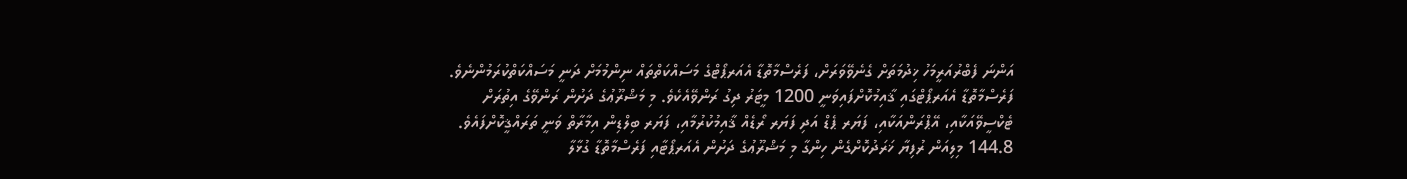އަންނަ ފެބްރުއަރީމަހު ޚިދުމަތަށް ގެނެވޭވަރަށް، ފަރެސްމާތޮޑާ އެއަރޕޯޓްގެ މަސައްކަތްތައް ނިންމުމަށް ދަނީ މަސައްކަތްކުރަމުންނެވެ.
ފަރެސްމާތޮޑާ އެއަރޕޯޓްގައި ޤާއިމުކޮށްފައިވަނީ 1200 މީޓަރު ދިގު ރަންވޭއެކެވެ. މި މަޝްރޫޢުގެ ދަށުން ރަންވޭގެ އިތުރަށް ޓެކްސީވޭއަކާއި، އޭޕްރަންއަކާއި، ފަޔަރ ޕެޑް އަދި ފަޔަރ ރޯޑެއް ޤާއިމުކުރުމާއި، ފަޔަރ ބިލްޑިން އިމާރާތް ވަނީ ތަރައްޤީކޮށްފައެވެ.
144.8 މިލިއަން ރުފިޔާ ޚަރަދުކޮށްގެން ހިންގާ މި މަޝްރޫޢުގެ ދަށުން އެއަރޕޯޓާއި ފަރެސްމާތޮޑާ ގުޅާލާ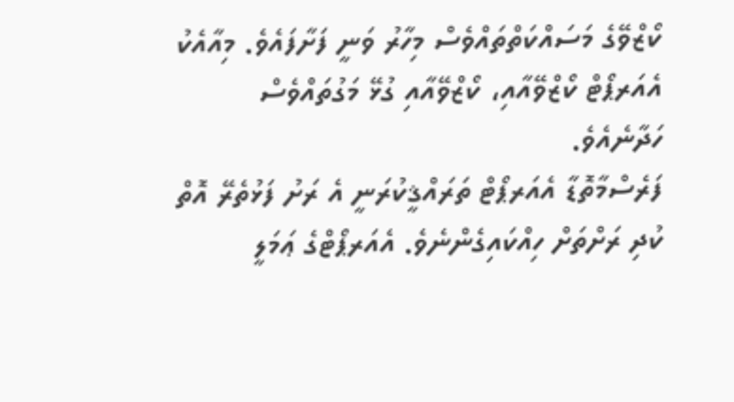ކޯޒްވޭގެ މަސައްކަތްތައްވެސް މިހާރު ވަނީ ފަށާފައެވެ. މިއާއެކު އެއަރޕޯޓް ކޯޒްވޭއާއި، ކޯޒްވޭއާއި ގުޅޭ މަގުތައްވެސް ހަދާނެއެވެ.
ފަރެސްމާތޮޑާ އެއަރޕޯޓް ތަރައްޤީކުރަނީ އެ ރަށު ފަޅުތެރޭ އޮތް ކުދި ރަށްތަށް ހިއްކައިގެންނެވެ. އެއަރޕޯޓްގެ ޢަމަލީ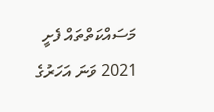މަސައްކަތްތައް ފެށީ 2021 ވަނަ އަހަރުގެ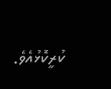ކުރީކޮޅުއެވެ.